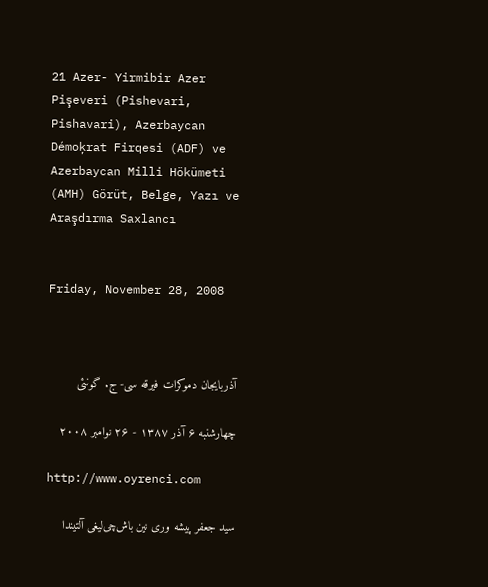21 Azer- Yirmibir Azer
Pişeveri (Pishevari, Pishavari), Azerbaycan Démoķrat Firqesi (ADF) ve Azerbaycan Milli Hökümeti (AMH) Görüt, Belge, Yazı ve Araşdırma Saxlancı


Friday, November 28, 2008



آذربایجان دموکرات فیرقه سی- ج. گونئی

چهارشنبه ۶ آذر ۱۳۸۷ - ۲۶ نوامبر ۲۰۰۸

http://www.oyrenci.com

سید جعفر پیشه وری ‌نین باش‌چی‌لیغی آلتیندا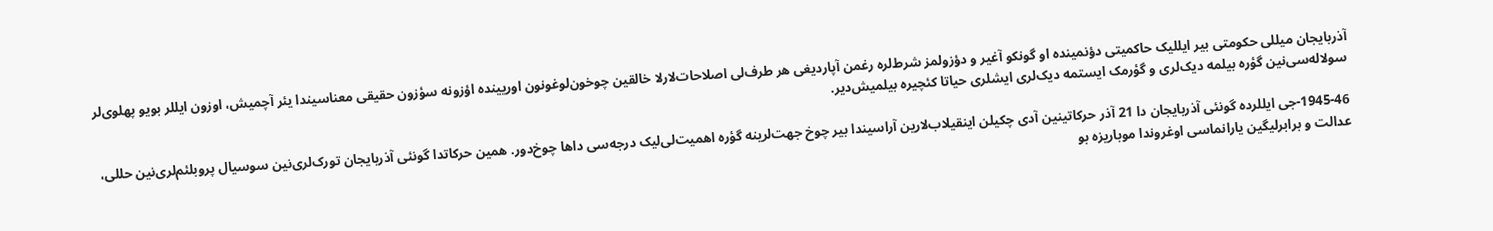آذربایجان میللی حکومتی بیر ایللیک حاکمیتی دؤنمینده او گونکو آغیر و دؤزولمز شرط‌لره رغمن آپاردیغی هر طرف‌لی اصلاحات‌لارلا خالقین چوخون‌لوغونون اوریینده اؤزونه سؤزون حقیقی معناسیندا یئر آچمیش، اوزون ایللر بویو پهلوی‌لر سولاله‌سی‌نین گؤره بیلمه دیک‌لری و گؤرمک ایستمه دیک‌لری ایشلری حیاتا کئچیره بیلمیش‌دیر.

1945-46-جی ایللرده گونئی آذربایجان دا 21 آذر حرکاتینین آدی چکیلن اینقیلاب‌لارین آراسیندا بیر چوخ جهت‌لرینه گؤره اهمیت‌لی‌لیک درجه‌سی داها چوخ‌دور. همین حرکاتدا گونئی آذربایجان تورک‌لری‌نین سوسیال پروبلئم‌لری‌نین حللی، عدالت و برابرلیگین یارانماسی اوغروندا موباریزه بو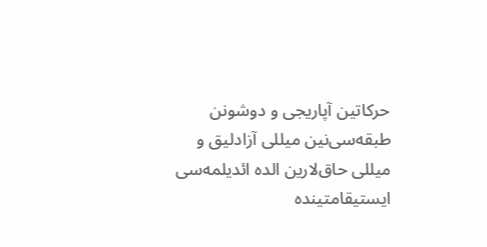حرکاتین آپاریجی و دوشونن طبقه‌سی‌نین میللی آزادلیق و میللی حاق‌لارین الده ائدیلمه‌سی ایستیقامتینده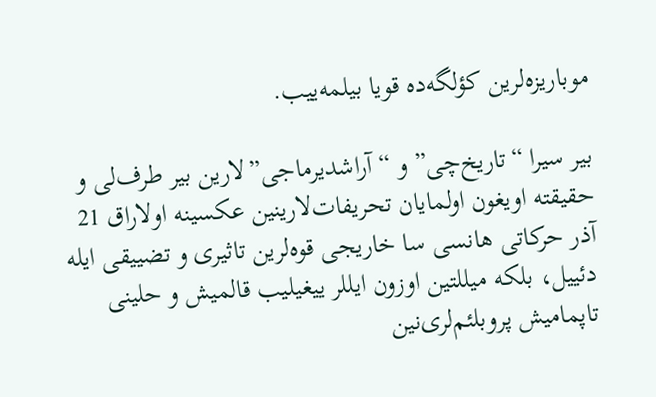موباریزه‌لرین کؤلگه‌ده قویا بیلمه‌ییب.

بیر سیرا “تاریخ‌چی” و “آراشدیرماجی”لارین بیر طرف‌لی و حقیقته اویغون اولمایان تحریفات‌لارینین عکسینه اولا‌راق 21 آذر حرکاتی هانسی سا خاریجی قوه‌لرین تاثیری و تضییقی ایله دئییل، بلکه میللتین اوزون ایللر ییغیلیب قالمیش و حلینی تاپمامیش پروبلئم‌لری‌نین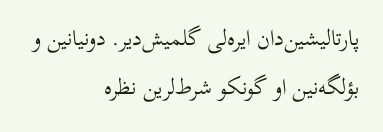پارتالیشین‌دان ایره‌لی گلمیش‌دیر. دونیانین و بؤلگه‌نین او گونکو شرط‌لرین نظره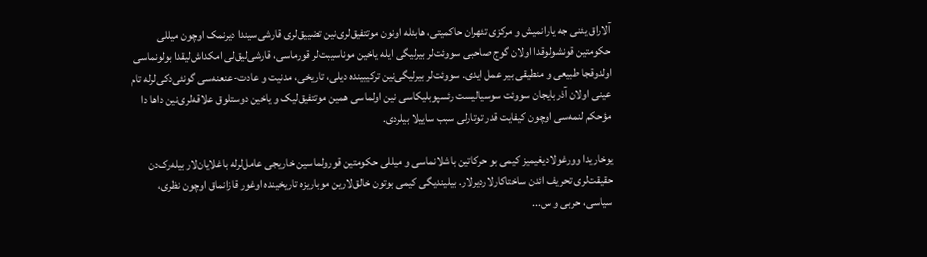آلا‌راق یئنی جه یارانمیش و مرکزی تئهران حاکمیتی، هابئله اونون موتتفیق‌لری‌نین تضییق‌لری قارشی‌سیندا دیرنمک اوچون میللی حکومتین قونشولوقدا اولان گوج صاحبی سووئت‌لر بیرلیگی ایله یاخین موناسیبت‌لر قورماسی، قارشی‌لیق‌لی امکداش‌لیقدا بولونماسی اولدوقجا طبیعی و منطیقی بیر عمل ایدی. سووئت‌لر بیرلیگی‌نین ترکیبینده دیلی، تاریخی، مدنیت و عادت-عنعنه‌سی گونئی‌دکی‌لرله تام عینی اولان آذربایجان سووئت سوسیالیست رئسپوبلیکاسی نین اولماسی همین موتتفیق‌لیک و یاخین دوستلوق علاقه‌لری‌نین داها دا مؤحکم لنمه‌سی اوچون کیفایت قدر توتارلی سبب ساییلا بیلردی.

یوخاریدا وورغولادیغیمیز کیمی بو حرکاتین باشلانماسی و میللی حکومتین قورولماسین خاریجی عامل‌لرله باغلایان‌لار بیله‌رک‌دن حقیقت‌لری تحریف ائدن ساختاکارلاردیرلار. بیلیندیگی کیمی بوتون خالق‌لارین موباریزه تاریخینده اوغور قازانماق اوچون نظری، سیاسی، حربی و س...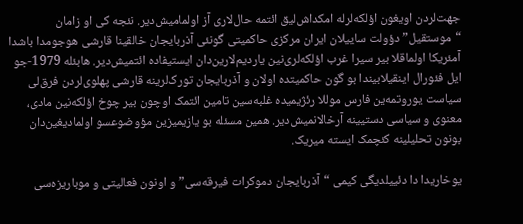جهت‌لردن اویغون اؤلکه‌لرله امکداش‌لیق ائتمه حال‌لاری آز اولمامیش‌دیر. نئجه کی او زامان “موستقیل” دؤولت ساییلان ایران مرکزی حاکمیتی گونئی آذربایجان خالقینا قارشی هوجومدا باشدا آمئریکا اولماقلا بیر سیرا غرب اؤلکه‌لری‌نین یاردیم‌لارین‌دان ایستیفاده ائتمیش‌دیر. هابئله 1979-جو ایل فئورال اینقیلابیندا بو گون حاکمیتده اولان و آذربایجان تورک‌لرینه قارشی پهلوی‌لردن فرق‌لی سیاست یوروتمه‌ین فارس موللا رئژیمیده غلبه‌سین تامین ائتمک اوچون بیر چوخ اؤلکه‌نین مادی، معنوی و سیاسی دستیینه آرخالانمیش‌دیر. همین مسئله بو یازیمیزین مؤوضوعسو اولمادیغین‌دان بونون تحلیلینه کئچمک ایسته میریک.

یوخاریدا دا دئییلدیگی کیمی “آذربایجان دموکرات فیرقه‌سی” و اونون فعالیتی و موباریزه‌سی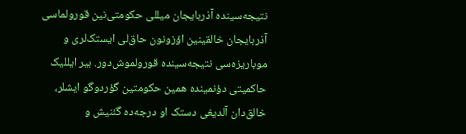نتیجه‌سینده آذربایجان میللی حکومتی‌نین قورولماسی آذربایجان خالقینین اؤزونون حاق‌لی ایستک‌لری و موباریزه‌سی نتیجه‌سینده قورولموش‌دور. بیر ایللیک حاکمیتی دؤنمینده همین حکومتین گؤردوگو ایشلر، خالق‌دان آلدیغی دستک او درجه‌ده گئنیش و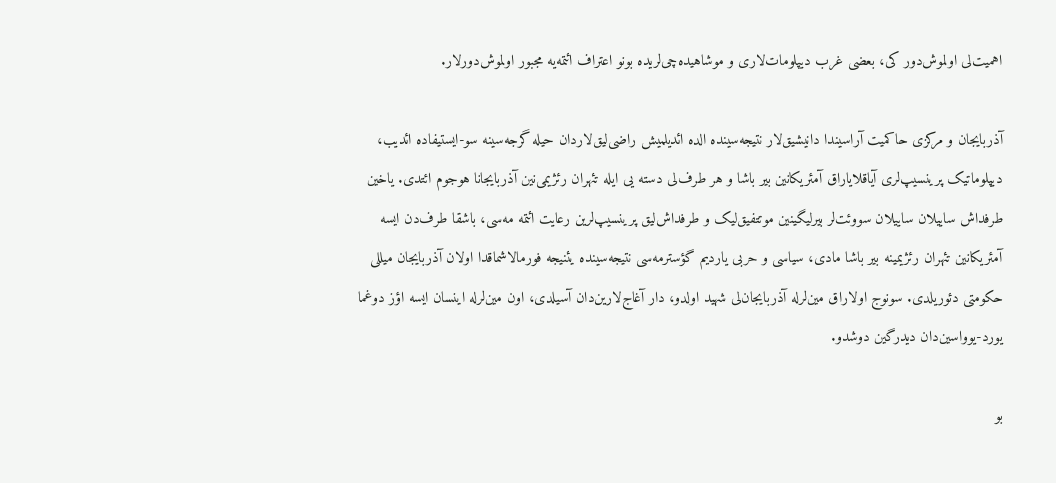اهمیت‌لی اولموش‌دور کی، بعضی غرب دیپلومات‌لاری و موشاهیده‌چی‌لریده بونو اعتراف ائتمه‌یه مجبور اولموش‌دورلار.

آذربایجان و مرکزی حاکمیت آراسیندا دانیشیق‌لار نتیجه‌سینده الده ائدیلمیش راضی‌لیق‌لاردان حیله گرجه‌سینه سو-ایستیفاده ائدیب، دیپلوماتیک پرینسیپ‌لری آیاقلایا‌راق آمئریکانین بیر باشا و هر طرف‌لی دسته یی ایله تئهران رئژیمی‌نین آذربایجانا هوجوم ائتدی. یاخین طرفداش ساییلان ساییلان سووئت‌لر بیرلیگینین موتتفیق‌لیک و طرفداش‌لیق پرینسیپ‌لرین رعایت ائتمه مه‌سی، باشقا طرف‌دن ایسه آمئریکانین تئهران رئژیمینه بیر باشا مادی، سیاسی و حربی یاردیم گؤسترمه‌سی نتیجه‌سینده یئنیجه فورما‌لاشماقدا اولان آذربایجان میللی حکومتی دئوریلدی. سونوج اولا‌راق مین‌لرله آذربایجان‌لی شهید اولدو، دار آغاج‌لارین‌دان آسیلدی، اون مین‌لرله اینسان ایسه اؤز دوغما یورد-یوواسین‌دان دیدرگین دوشدو.

بو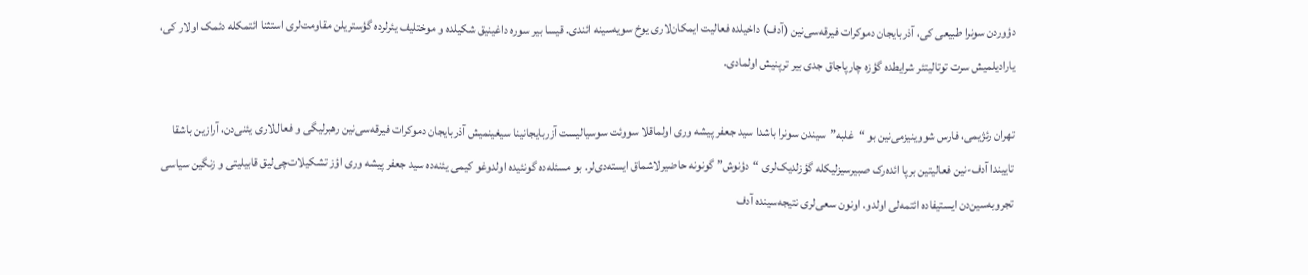دؤوردن سونرا طبیعی کی، آذربایجان دموکرات فیرقه‌سی‌نین (آدف) داخیلده فعالیت ایمکان‌لاری یوخ سویه‌سینه ائندی. قیسا بیر سوره داغینیق شکیلده و موختلیف یئرلرده گؤستریلن مقاومت‌لری استثنا ائتمکله دئمک اولار کی، یارادیلمیش سرت توتالیتئر شرایطده گؤزه چارپا‌جاق جدی بیر ترپنیش اولمادی.

تهران رئژیمی، فارس شووینیزمی‌نین بو “غلبه”سیندن سونرا باشدا سید جعفر پیشه وری اولماقلا سووئت سوسیالیست آزربایجانینا سیغینمیش آذربایجان دموکرات فیرقه‌سی‌نین رهبرلیگی و فعال‌لاری یئنی‌دن، آرازین باشقا تاییندا آدف-نین فعالیتین برپا ائده‌رک صبیرسیزلیکله گؤزلدیک‌لری “دؤنوش” گونونه حاضیرلاشماق ایسته‌دی‌لر. بو مسئله‌ده گونئیده اولدوغو کیمی یئنه‌ده سید جعفر پیشه وری اؤز تشکیلات‌چی‌لیق قابیلیتی و زنگین سیاسی تجروبه‌سین‌دن ایستیفاده ائتمه‌لی اولدو. اونون سعی‌لری نتیجه‌سینده آدف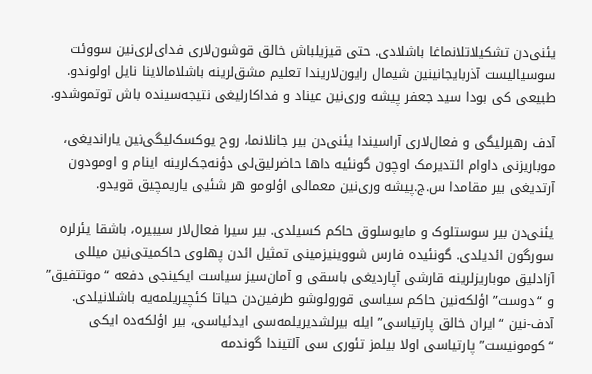یئنی‌دن تشکیلاتلانماغا باشلادی. حتی قیزیلباش خالق قوشون‌لاری فدای‌لری‌نین سووئت سوسیالیست آذربایجانینین شیمال رایون‌لاریندا تعلیم مشق‌لرینه باشلامالاینا نایل اولوندو. طبیعی کی بودا سید جعفر پیشه وری‌نین عیناد و فداکارلیغی نتیجه‌سینده باش توتموشدو.

آدف رهبرلیگی و فعال‌لاری آراسیندا یئنی‌دن بیر جانلانما، روح یوکسک‌لیگی‌نین یاراندیغی، موباریزنی داوام ائتدیرمک اوچون گونئیه داها حاضرلیق‌لی دؤنه‌جک‌لرینه اینام و اومودون آرتدیغی بیر مقامدا س.ج.پیشه وری‌نین معما‌لی اؤلومو هر شئیی یاریمچیق قویدو.

یئنی‌دن بیر سوستلوک و مایوسلوق حاکم کسیلدی. بیر سیرا فعال‌لار سیبیره، باشقا یئرلره سورگون ائدیلدی. گونئیده فارس شووینیزمینی تمثیل ائدن پهلوی حاکمیتی‌نین میللی آزادلیق موباریزلرینه قارشی آپاردیغی باسقی و آمان‌سیز سیاست ایکینجی دفعه “موتتفیق” و “دوست” اؤلکه‌نین حاکم سیاسی قورولوشو طرفین‌دن حیاتا کئچیریلمه‌یه باشلانیلدی. آدف-نین “ایران خالق پارتیاسی” ایله بیرلشدیریلمه‌سی ایدئیاسی، بیر اؤلکه‌ده ایکی “کومونیست” پارتیاسی اولا بیلمز تئوری سی آلتیندا گوندمه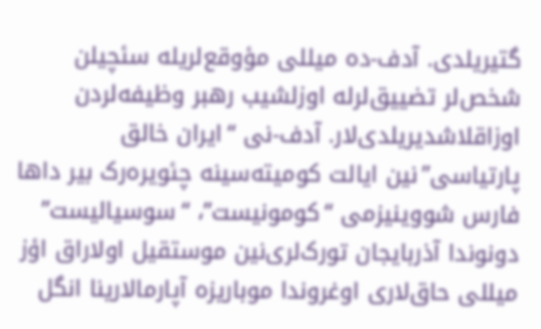گتیریلدی. آدف-ده میللی مؤوقع‌لریله سئچیلن شخص‌لر تضییق‌لرله اوزلشیب رهبر وظیفه‌لردن اوزاقلاشدیریلدی‌لار. آدف-نی “ایران خالق پارتیاسی”نین ایالت کومیته‌سینه چئویره‌رک بیر داها فارس شووینیزمی “کومونیست”، “سوسیالیست” دونوندا آذربایجان تورک‌لری‌نین موستقیل اولا‌راق اؤز میللی حاق‌لاری اوغروندا موباریزه آپارما‌لارینا انگل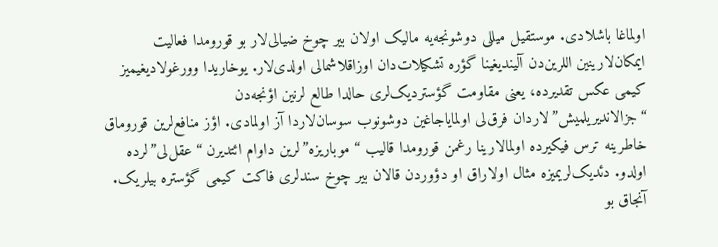اولماغا باشلادی. موستقیل میللی دوشونجه‌یه مالیک اولان بیر چوخ ضیا‌لی‌لار بو قورومدا فعالیت ایمکان‌لارینین اللرین‌دن آلیندیغینا گؤره تشکیلات‌دان اوزاقلاشما‌لی اولدی‌لار. یوخاریدا وورغولادیغیمیز کیمی عکس تقدیرده، یعنی مقاومت گؤستردیک‌لری حالدا طالع لرنین اؤنجه‌دن “جزالاندیریلمیش”لاردان فرق‌لی اولمایاجاغین دوشونوب سوسان‌لاردا آز اولمادی. اؤز منافع‌لرین قوروماق خاطرینه ترس فیکیرده اولما‌لارینا رغمن قورومدا قالیب “موباریزه”لرین داوام ائتدیرن “عقل‌لی”لرده اولدو. دئدیک‌لریمیزه مثال اولا‌راق او دؤوردن قالان بیر چوخ سندلری فاکت کیمی گؤستره بیلریک. آنجاق بو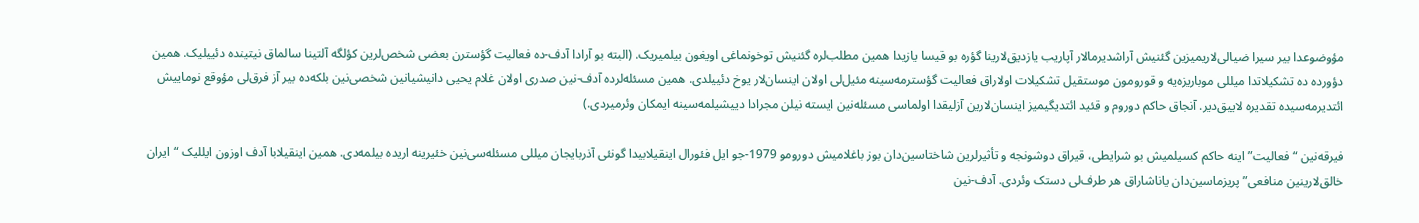مؤوضوعدا بیر سیرا ضیا‌لی‌لاریمیزین گئنیش آراشدیرما‌لار آپاریب یازدیق‌لارینا گؤره بو قیسا یازیدا همین مطلب‌لره گئنیش توخونماغی اویغون بیلمیریک. (البته بو آرادا آدف-ده فعالیت گؤسترن بعضی شخص‌لرین کؤلگه آلتینا سالماق نیتینده دئییلیک. همین دؤورده ده تشکیلاتدا میللی موباریزه‌یه و قورومون موستقیل تشکیلات اولا‌راق فعالیت گؤسترمه‌سینه مئیل‌لی اولان اینسان‌لار یوخ دئییلدی. همین مسئله‌لرده آدف-نین صدری اولان غلام یحیی دانیشیانین شخصی‌نین بلکه‌ده بیر آز فرق‌لی مؤوقع نوماییش ائتدیرمه‌سیده تقدیره لاییق‌دیر. آنجاق حاکم دوروم و قئید ائتدیگیمیز اینسان‌لارین آزلیقدا اولماسی مسئله‌نین ایسته نیلن مجرادا دییشیلمه‌سینه ایمکان وئرمیردی.)

فیرقه‌نین “فعالیت”اینه حاکم کسیلمیش بو شرایطی، قیراق دوشونجه و تأثیرلرین شاختاسین‌دان بوز باغلامیش دورومو 1979-جو ایل فئورال اینقیلابیدا گونئی آذربایجان میللی مسئله‌سی‌نین خئیرینه اریده بیلمه‌دی. همین اینقیلابا آدف اوزون ایللیک “ایران خالق‌لارینین منافعی” پریزماسین‌دان یاناشا‌راق هر طرف‌لی دستک وئردی. آدف-نین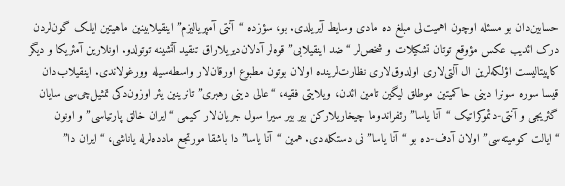حسابین‌دان بو مسئله اوچون اهمیت‌لی مبلغ ده مادی وسایط آیریلدی. بو، سؤزده “آنتی آمپریالیزم” اینقیلابینین ماهیتین ایلک گون‌لردن درک ائدیب عکس مؤوقع توتان تشکیلات و شخص‌لر “ضد اینقیلابی” قوه‌لر آدلان‌دیریلا‌راق تنقید آتشینه توتولدو. اونلارین آمئریکا و دیگر کاپیتالیست اؤلکه‌لرین ال آلتی‌لاری اولدوق‌لاری نظارت‌لرینده اولان بوتون مطبوع اورقان‌لار واسطه‌سیله وورغولاندی. اینقیلاب‌دان قیسا سوره سونرا دینی حاکمیتین موطلق لیگین تامین ائدن، ویلایتی فقیه، “عالی دینی رهبری” تانرینین یئر اوزون‌دکی تمثیل‌چی‌سی سایان گئریجی و آنتی-دئموکراتیک “آنا یاسا” رئفراندوما چیخاریلارکن بیر بیر سیرا سول جریان‌لار کیمی “ایران خالق پارتیاسی” و اونون “ایالت کومیته‌سی” اولان آدف-ده بو “آنا یاسا”نی دستکله‌دی. همین “آنا یاسا”دا باشقا مورتجع مادده‌لرله یاناشی، “ایران دا”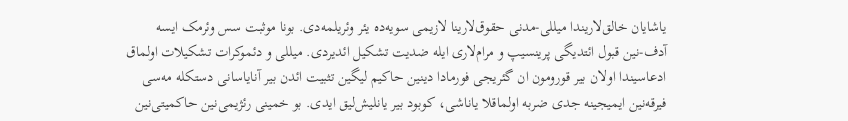یاشایان خالق‌لاریندا میللی-مدنی حقوق‌لارینا لازیمی سویه‌ده یئر وئریلمه‌دی. بونا موثبت سس وئرمک ایسه آدف-نین قبول ائتدیگی پرینسیپ و مرام‌لاری ایله ضدیت تشکیل ائدیردی. میللی و دئموکرات تشکیلات اولماق ادعاسیندا اولان بیر قورومون ان گئریجی فورمادا دینین حاکیم لیگین تثبیت ائدن بیر آنایاسانی دستکله مه‌سی فیرقه‌نین ایمیجینه جدی ضربه اولماقلا یاناشی، کوبود بیر یانلیش‌لیق ایدی. بو خمینی رئژیمی‌نین حاکمیتی‌نین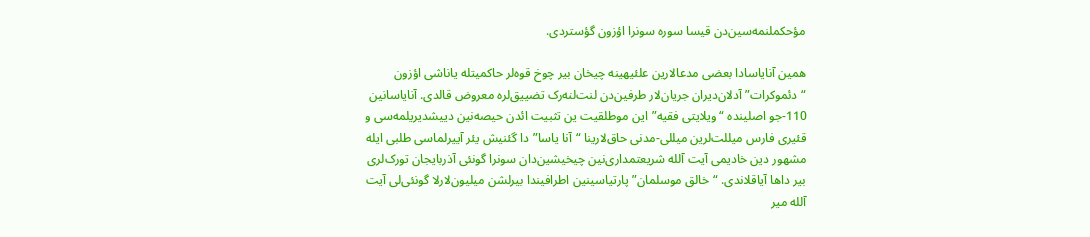مؤحکملنمه‌سین‌دن قیسا سوره سونرا اؤزون گؤستردی.

همین آنایاسادا بعضی مدعا‌لارین علئیهینه چیخان بیر چوخ قوه‌لر حاکمیتله یاناشی اؤزون “دئموکرات” آدلان‌دیران جریان‌لار طرفین‌دن لنت‌لنه‌رک تضییق‌لره معروض قالدی. آنایاسانین 110-جو اصلینده “ویلایتی فقیه”این موطلقیت ین تثبیت ائدن حیصه‌نین دییشدیریلمه‌سی و قئیری فارس میللت‌لرین میللی-مدنی حاق‌لارینا “آنا یاسا”دا گئنیش یئر آییرلماسی طلبی ایله مشهور دین خادیمی آیت آلله شریعتمداری‌نین چیخیشین‌دان سونرا گونئی آذربایجان تورک‌لری بیر داها آیاقلاندی. “خالق موسلمان” پارتیاسینین اطرافیندا بیرلشن میلیون‌لارلا گونئی‌لی آیت آلله میر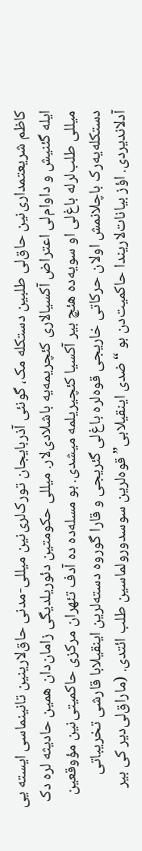کاظم شریعتمداری‌نین حاق‌لی طلبین دستکله مک، گونئی آذربایجان تورک‌لری‌نین میللی-مدنی حاق‌لارینین تانینماسی ایسته یی ایله گئنیش و داوام‌لی اعتراض آکسیا‌لاری کئچریمه‌یه باشلادی‌لار. میللی حکومتین دئوریلدیگی زامان‌دان همین حادیثه لره دک میللی طلب‌لرله باغ‌لی او سویه‌ده هئچ بیر آکسیا کئچیریلمه میشدی. بو مسله‌ده ده آدف تئهران مرکزی حاکمیتی‌نین مؤوقعین دستکله‌یه‌رک باچلانمش اولان حرکاتی خاریجی قوه‌لره باغ‌لی گئریجی و قارا گوروه دسته‌لرین اینقیلابا قارشی تخریباتی آدلاندیردی. اؤز بیانات‌لاریندا حاکمیت‌دن بو “ضدی اینقیلابی” قوه‌لرین سوسدورولماسین طلب ائتدی. (ماراق‌لی‌دیر کی بیر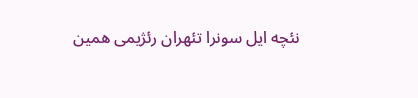نئچه ایل سونرا تئهران رئژیمی همین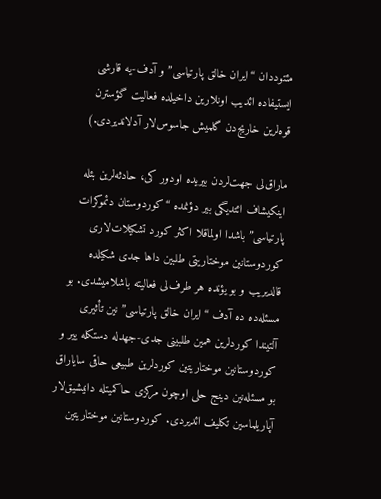مئتوددان “ایران خالق پارتیاسی” و آدف-یه قارشی ایستیفاده ائدیب اونلارین داخیلده فعالیت گؤسترن قوه‌لرین خاریج‌دن گلمیش جاسوس‌لار آدلاندیردی.)

ماراق‌لی جهت‌لردن بیریده اودور کی، حادثه‌لرین بئله اینکیشاف ائتدیگی بیر دؤنمده “کوردوستان دئموکرات پارتیاسی” باشدا اولماقلا اکثر کورد تشکیلات‌لاری کوردوستانین موختاریتی طلبین داها جدی شکیلده قالدیریب و بو یؤنده هر طرف‌لی فعالیته باشلامیشدی. بو مسئله‌ده ده آدف “ایران خالق پارتیاسی”نین تأثیری آلتیندا کوردلرین همین طلبینی جدی-جهدله دستکله ییر و کوردوستانین موختاریتین کوردلرین طبیعی حاقی سایا‌راق بو مسئله‌نین دینج حلی اوچون مرکزی حاکمیتله دانیشیق‌لار آپاریلماسین تکلیف ائدیردی. کوردوستانین موختاریتین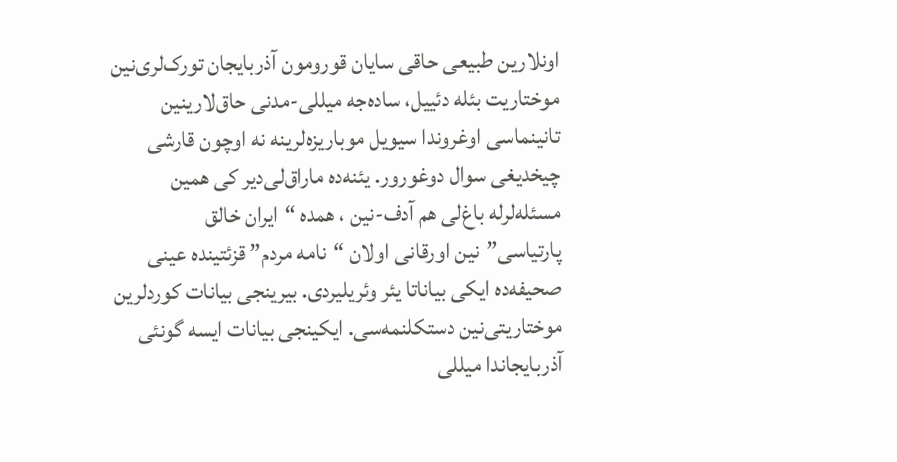اونلارین طبیعی حاقی سایان قورومون آذربایجان تورک‌لری‌نین موختاریت بئله دئییل، ساده‌جه میللی-مدنی حاق‌لارینین تانینماسی اوغروندا سیویل موباریزه‌لرینه نه اوچون قارشی چیخدیغی سوال دوغورور. یئنه‌ده ماراق‌لی‌دیر کی همین مسئله‌لرله باغ‌لی هم آدف-نین ، همده “ایران خالق پارتیاسی”نین اورقانی اولان “نامه مردم” قزئتینده عینی صحیفه‌ده ایکی بیاناتا یئر وئریلیردی. بیرینجی بیانات کوردلرین موختاریتی‌نین دستکلنمه‌سی. ایکینجی بیانات ایسه گونئی آذربایجاندا میللی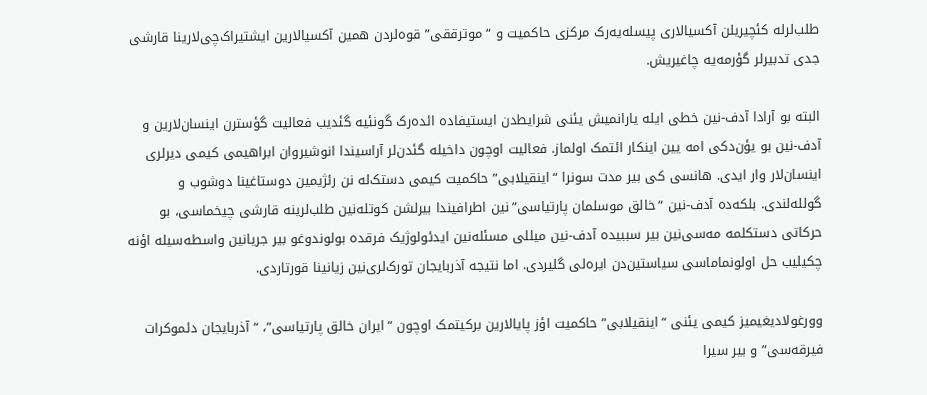طلب‌لرله کئچیریلن آکسیا‌لاری پیسله‌یه‌رک مرکزی حاکمیت و “موترققی” قوه‌لردن همین آکسیا‌لارین ایشتیراک‌چی‌لارینا قارشی جدی تدبیرلر گؤرمه‌یه چاغیریش.

البته بو آرادا آدف-نین خطی ایله یارانمیش یئنی شرایط‌دن ایستیفاده ائده‌رک گونئیه گئدیب فعالیت گؤسترن اینسان‌لارین و آدف-نین بو یؤن‌دکی امه یین اینکار ائتمک اولماز. فعالیت اوچون داخیله گئدن‌لر آراسیندا انوشیروان ابراهیمی کیمی دیرلری اینسان‌لار وار ایدی. هانسی کی بیر مدت سونرا “اینقیلابی” حاکمیت کیمی دستک‌له نن رئژیمین دوستاغینا دوشوب و گولله‌لندی. بلکه‌ده آدف-نین “خالق موسلمان پارتیاسی”نین اطرافیندا بیرلشن کوتله‌نین طلب‌لرینه قارشی چیخماسی، بو حرکاتی دستکلمه مه‌سی‌نین بیر سببیده آدف-نین میللی مسئله‌نین ایدئولوژیک فرقده بولوندوغو بیر جریانین واسطه‌سیله اؤنه چکیلیب حل اولونماماسی سیاستین‌دن ایره‌لی گلیردی. اما نتیجه آذربایجان تورک‌لری‌نین زیانینا قورتاردی.

وورغولادیغیمیز کیمی یئنی “اینقیلابی” حاکمیت اؤز پایا‌لارین برکیتمک اوچون “ایران خالق پارتیاسی”، “آذربایجان دئموکرات فیرقه‌سی” و بیر سیرا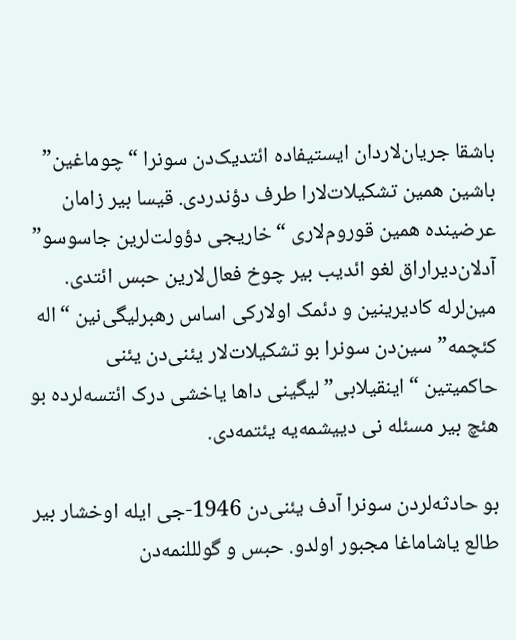باشقا جریان‌لاردان ایستیفاده ائتدیک‌دن سونرا “چوماغین” باشین همین تشکیلات‌لارا طرف دؤندردی. قیسا بیر زامان عرضینده همین قوروم‌لاری “خاریجی دؤولت‌لرین جاسوسو” آدلان‌دیرا‌راق لغو ائدیب بیر چوخ فعال‌لارین حبس ائتدی. مین‌لرله کادیرینین و دئمک اولارکی اساس رهبرلیگی‌نین “اله کئچمه”سین‌دن سونرا بو تشکیلات‌لار یئنی‌دن یئنی حاکمیتین “اینقیلابی”لیگینی داها یاخشی درک ائتسه‌لرده بو هئچ بیر مسئله نی دییشمه‌یه یئتمه‌دی.

بو حادثه‌لردن سونرا آدف یئنی‌دن 1946-جی ایله اوخشار بیر طالع یاشاماغا مجبور اولدو. حبس و گولللنمه‌دن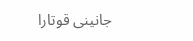جانینی قوتارا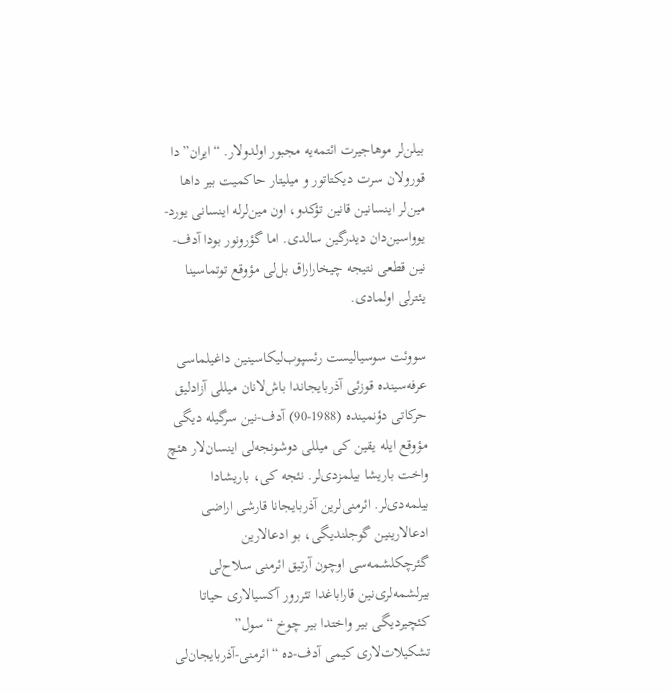بیلن‌لر موهاجیرت ائتمه‌یه مجبور اولدولار. “ایران”دا قورولان سرت دیکتاتور و میلیتار حاکمیت بیر داها مین‌لر اینسانین قانین تؤکدو، اون مین‌لرله اینسانی یورد-یوواسین‌دان دیدرگین سالدی. اما گؤرونور بودا آدف-نین قطعی نتیجه چیخارا‌راق بل‌لی مؤوقع توتماسینا یئترلی اولمادی.

سووئت سوسیالیست رئسپوب‌لیکاسینین داغیلماسی عرفه‌سینده قوزئی آذربایجاندا باش‌لانان میللی آزادلیق حرکاتی دؤنمینده (1988-90) آدف-نین سرگیله دیگی مؤوقع ایله یقین کی میللی دوشونجه‌لی اینسان‌لار هئچ واخت باریشا بیلمزدی‌لر. نئجه کی، باریشادا بیلمه‌دی‌لر. ائرمنی‌لرین آذربایجانا قارشی اراضی ادعا‌لارینین گوجلندیگی، بو ادعا‌لارین گئرچکلشمه‌سی اوچون آرتیق ائرمنی سلاح‌لی بیرلشمه‌لری‌نین قاراباغدا تئررور آکسیا‌لاری حیاتا کئچیردیگی بیر واختدا بیر چوخ “سول” تشکیلات‌لاری کیمی آدف-ده “ائرمنی-آذربایجان‌لی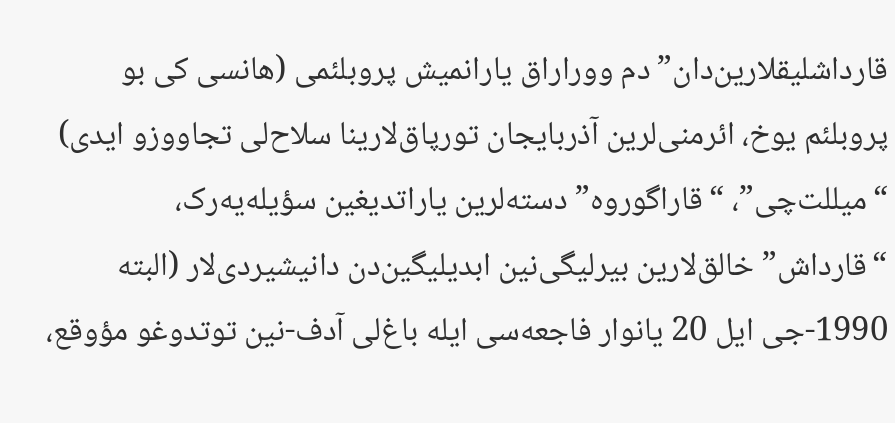قارداشلیقلارین‌دان” دم وورا‌راق یارانمیش پروبلئمی (هانسی کی بو پروبلئم یوخ، ائرمنی‌لرین آذربایجان تورپاق‌لارینا سلاح‌لی تجاووزو ایدی) “میللت‌چی”، “قاراگوروه” دسته‌لرین یاراتدیغین سؤیله‌یه‌رک، “قارداش” خالق‌لارین بیرلیگی‌نین ابدیلیگین‌دن دانیشیردی‌لار (البته 1990-جی ایل 20 یانوار فاجعه‌سی ایله باغ‌لی آدف-نین توتدوغو مؤوقع،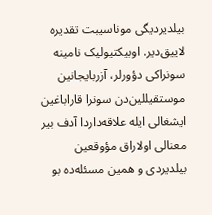بیلدیردیگی موناسیبت تقدیره لاییق‌دیر. اوبیکتیو‌لیک نامینه سونراکی دؤورلر، آزربایجانین موستقیللین‌دن سونرا قاراباغین ایشغا‌لی ایله علاقه‌داردا آدف بیر معنا‌لی اولا‌راق مؤوقعین بیلدیردی و همین مسئله‌ده بو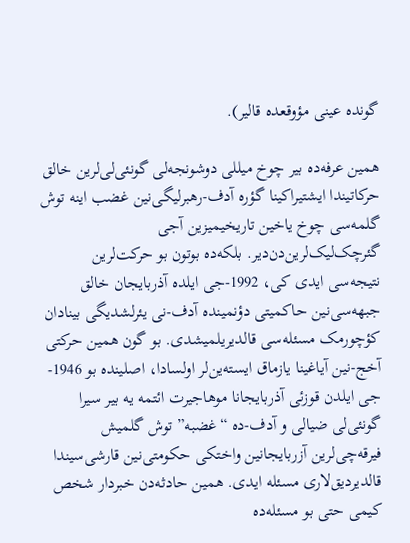گونده عینی مؤوقعده قالیر).

همین عرفه‌ده بیر چوخ میللی دوشونجه‌لی گونئی‌لی‌لرین خالق حرکاتیندا ایشتیراکینا گؤره آدف-رهبرلیگی‌نین غضب اینه توش گلمه‌سی چوخ یاخین تاریخیمیزین آجی گئرچک‌لیک‌لرین‌دن‌دیر. بلکه‌ده بوتون بو حرکت‌لرین نتیجه‌سی ایدی کی، 1992-جی ایلده آذربایجان خالق جبهه‌سی‌نین حاکمیتی دؤنمینده آدف-نی یئرلشدیگی بینا‌دان کؤچورمک مسئله‌سی قالدیریلمیشدی. بو گون همین حرکتی آخج-نین آیاغینا یازماق ایسته‌ین‌لر اولسادا، اصلینده بو 1946-جی ایلدن قوزئی آذربایجانا موهاجیرت ائتمه یه بیر سیرا گونئی‌لی ضیا‌لی و آدف-ده “غضبه” توش گلمیش فیرقه‌چی‌لرین آزربایجانین واختکی حکومتی‌نین قارشی‌سیندا قالدیردیق‌لاری مسئله ایدی. همین حادثه‌دن خبردار شخص کیمی حتی بو مسئله‌ده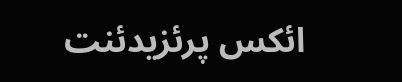ائکس پرئزیدئنت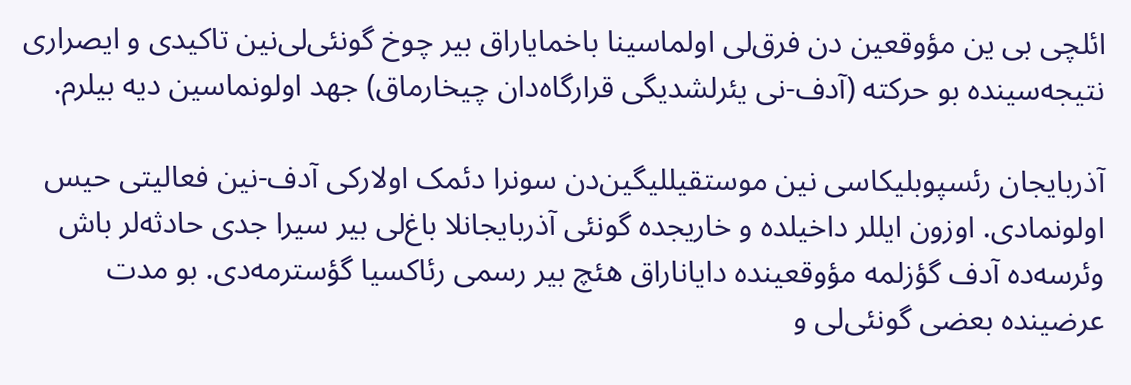ائلچی بی ین مؤوقعین دن فرق‌لی اولماسینا باخمایا‌راق بیر چوخ گونئی‌لی‌نین تاکیدی و ایصراری نتیجه‌سینده بو حرکته (آدف-نی یئرلشدیگی قرارگاه‌دان چیخارماق) جهد اولونماسین دیه بیلرم.

آذربایجان رئسپوبلیکاسی نین موستقیللیگین‌دن سونرا دئمک اولارکی آدف-نین فعالیتی حیس اولونمادی. اوزون ایللر داخیلده و خاریجده گونئی آذربایجانلا باغ‌لی بیر سیرا جدی حادثه‌لر باش وئرسه‌ده آدف گؤزلمه مؤوقعینده دایانا‌راق هئچ بیر رسمی رئاکسیا گؤسترمه‌دی. بو مدت عرضینده بعضی گونئی‌لی و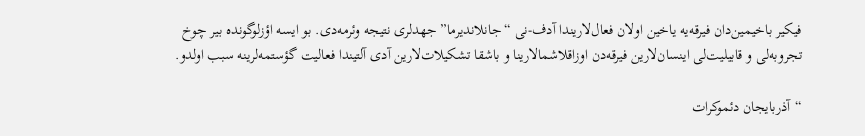فیکیر باخیمین‌دان فیرقه‌یه یاخین اولان فعال‌لاریندا آدف-نی “جانلاندیرما” جهدلری نتیجه وئرمه‌دی. بو ایسه اؤزلوگونده بیر چوخ تجروبه‌لی و قابیلیت‌لی اینسان‌لارین فیرقه‌دن اوزاقلاشما‌لارینا و باشقا تشکیلات‌لارین آدی آلتیندا فعالیت گؤستمه‌لرینه سبب اولدو.

“آذربایجان دئموکرات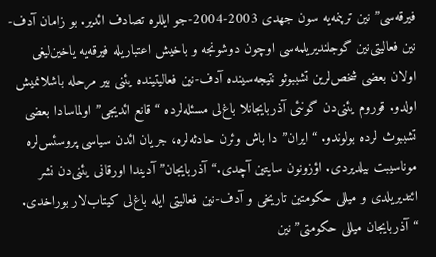فیرقه‌سی”نین ترپنمه‌یه سون جهدی 2003-2004-جو ایللره تصادف ائدیر. بو زامان آدف-نین فعالیتی‌نین گوجلندیریلمه‌سی اوچون دوشونجه و باخیش اعتباریله فیرقه‌یه یاخین‌لیغی اولان بعضی شخص‌لرین تشببوثو نتیجه‌سینده آدف-نین فعالیتینده یئنی بیر مرحله باشلانمیش اولدو. قوروم یئنی‌دن گونئی آذربایجانلا باغ‌لی مسئله‌لرده “قانع ائدیجی” اولماسادا بعضی تشببوث ‌لرده بولوندو. “ایران”دا باش وئرن حادثه‌لره، جریان ائدن سیاسی پروسئس‌لره موناسیبت بیلدیردی. اؤزونون سایتین آچدی.“آذربایجان” آدیندا اورقانی یئنی‌دن نشر ائتدیریلدی و میللی حکومتین تاریخی و آدف-نین فعالیتی ایله باغ‌لی کیتاب‌لار بوراخدی. “آذربایجان میللی حکومتی”نین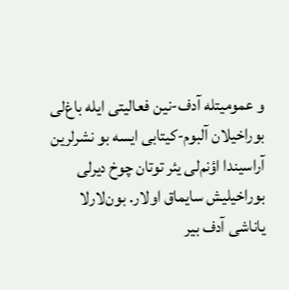و عمومیتله آدف-نین فعالیتی ایله باغ‌لی بوراخیلان آلبوم-کیتابی ایسه بو نشرلرین آراسیندا اؤنم‌لی یئر توتان چوخ دیرلی بوراخیلیش سایماق اولار. بون‌لارلا یاناشی آدف بیر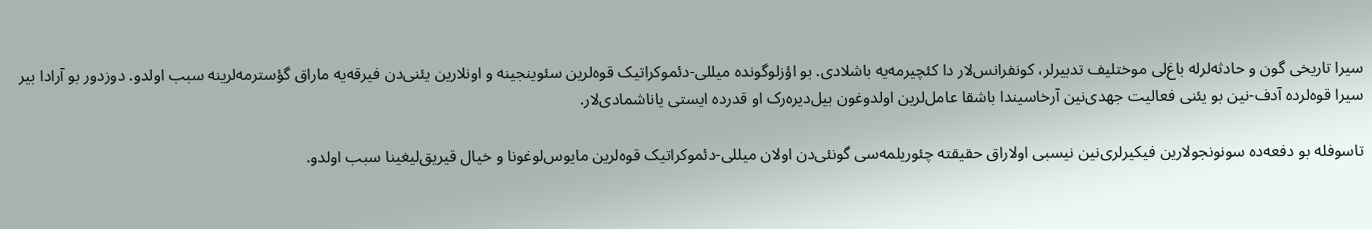سیرا تاریخی گون و حادثه‌لرله باغ‌لی موختلیف تدبیرلر، کونفرانس‌لار دا کئچیرمه‌یه باشلادی. بو اؤزلوگونده میللی-دئموکراتیک قوه‌لرین سئوینجینه و اونلارین یئنی‌دن فیرقه‌یه ماراق گؤسترمه‌لرینه سبب اولدو. دوزدور بو آرادا بیر سیرا قوه‌لرده آدف-نین بو یئنی فعالیت جهدی‌نین آرخاسیندا باشقا عامل‌لرین اولدوغون بیل‌دیره‌رک او قدرده ایستی یاناشمادی‌لار.

تاسوفله بو دفعه‌ده سونونجولارین فیکیرلری‌نین نیسبی اولا‌راق حقیقته چئوریلمه‌سی گونئی‌دن اولان میللی-دئموکراتیک قوه‌لرین مایوس‌لوغونا و خیال قیریق‌لیغینا سبب اولدو.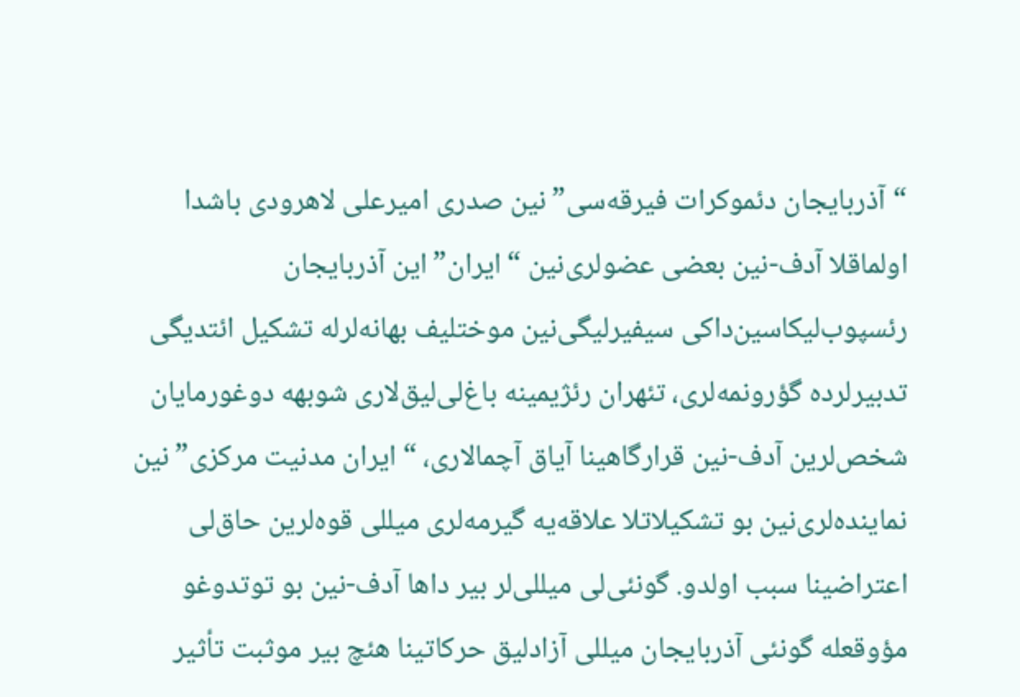“آذربایجان دئموکرات فیرقه‌سی”نین صدری امیرعلی لاهرودی باشدا اولماقلا آدف-نین بعضی عضو‌لری‌نین “ایران”این آذربایجان رئسپوب‌لیکاسین‌داکی سیفیرلیگی‌نین موختلیف بهانه‌لرله تشکیل ائتدیگی تدبیرلرده گؤرونمه‌لری، تئهران رئژیمینه باغ‌لی‌لیق‌لاری شوبهه دوغورمایان شخص‌لرین آدف-نین قرارگاهینا آیاق آچما‌لاری، “ایران مدنیت مرکزی”نین نماینده‌لری‌نین بو تشکیلاتلا علاقه‌یه گیرمه‌لری میللی قوه‌لرین حاق‌لی اعتراضینا سبب اولدو. گونئی‌لی میللی‌لر بیر داها آدف-نین بو توتدوغو مؤوقعله گونئی آذربایجان میللی آزادلیق حرکاتینا هئچ بیر موثبت تأثیر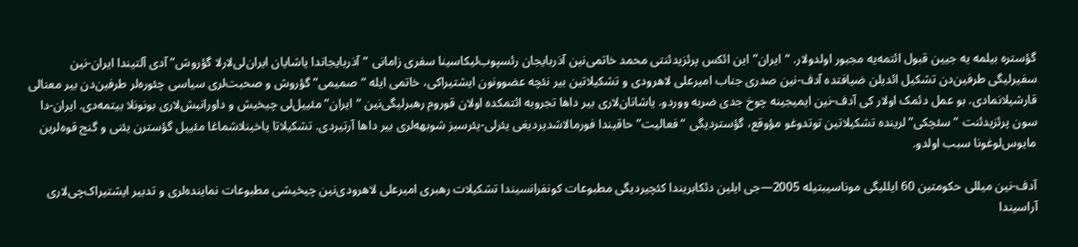گؤستره بیلمه یه جیین قبول ائتمه‌یه مجبور اولدولار. “ایران”این ائکس پرئزیدئنتی محمد خاتمی‌نین آذربایجان رئسپوب‌لیکاسینا سفری زامانی “آذربایجاندا یاشایان ایران‌لی‌لارلا گؤروش” آدی آلتیندا ایران-نین سفیرلیگی طرفین‌دن تشکیل ائدیلن ضیافتده آدف-نین صدری جناب امیرعلی لاهرودی و تشکیلاتین بیر نئچه عضوونون ایشتیراکی، خاتمی ایله “صمیمی” گؤروش و صحبت‌لری سیاسی چئوره‌لر طرفین‌دن بیر معنا‌لی قارشیلانمادی. بو عمل دئمک اولار کی آدف-نین ایمیجینه چوخ جدی ضربه ووردو. یاشانان‌لاری بیر داها تجروبه ائتمکده اولان قوروم رهبرلیگی‌نین “ایران”مئییل‌لی چیخیش و داورانیش‌لاری بونونلا بیتمه‌دی. ایران-دا سون پرئزیدئنت “سئچکی”لرینده تشکیلاتین توتدوغو مؤوقع، گؤستردیگی “فعالیت” حاقیندا فورمالاشدیردیغی یئرلی-یئرسیز شوبهه‌لری بیر داها آرتیردی. تشکیلاتا یاخینلاشماغا مئییل گؤسترن یئنی و گنج قوه‌لرین مایوس‌لوغونا سبب اولدو.

آدف-نین میللی حکومتین 60 ایللیگی موناسیبتیله 2005—جی ایلین دئکابریندا کئچیردیگی مطبوعات کونفرانسیندا تشکیلات رهبری امیرعلی لاهرودی‌نین چیخیشی مطبوعات نماینده‌لری و تدبیر ایشتیراک‌چی‌لاری آراسیندا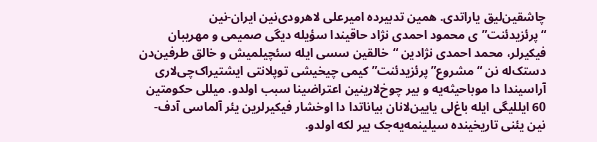چاشقین‌لیق یاراتدی. همین تدبیرده امیرعلی لاهرودی‌نین ایران-نین “پرئزیدئنت”ی محمود احمدی نژاد حاقیندا سؤیله دیگی صمیمی و مهریبان فیکیرلر، محمد احمدی نژادین “خالقین سسی ایله سئچیلمیش و خالق طرفین‌دن دستک‌له نن “مشروع” پرئزیدئنت” کیمی چیخیشی توپلانتی ایشتیراک‌چی‌لاری آراسیندا دا موباحیثه‌یه و بیر چوخ‌لارینین اعتراضینا سبب اولدو. میللی حکومتین 60 ایللیگی ایله باغ‌لی یایین‌لانان بیاناتدا دا اوخشار فیکیرلرین یئر آلماسی آدف-نین یئنی تاریخینده سیلینمه‌یه‌جک بیر لکه اولدو.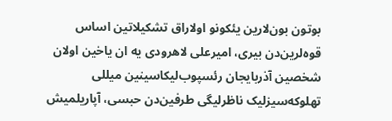بوتون بون‌لارین یئکونو اولا‌راق تشکیلاتین اساس قوه‌لرین‌دن بیری، امیرعلی لاهرودی یه ان یاخین اولان شخصین آذربایجان رئسپوب‌لیکاسینین میللی تهلوکه‌سیزلیک ناظرلیگی طرفین‌دن حبسی، آپاریلمیش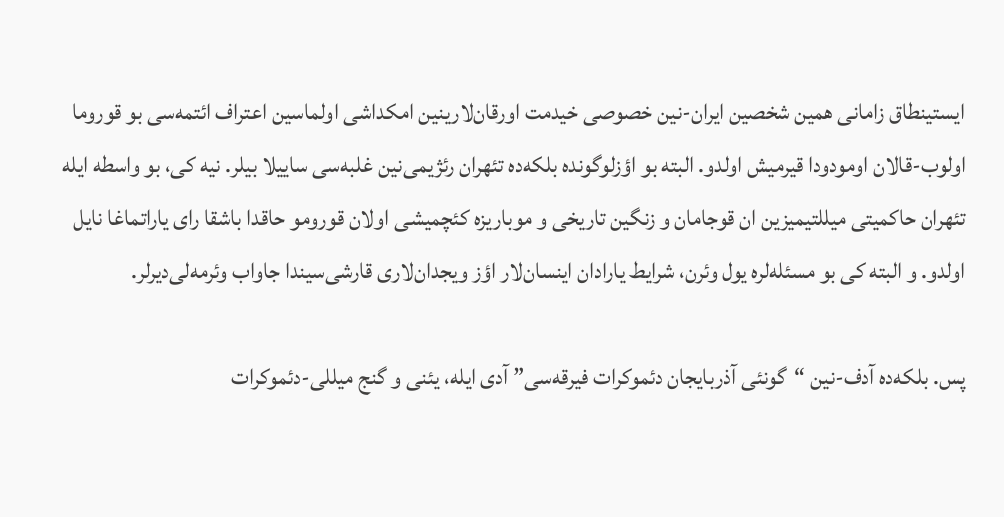ایستینطاق زامانی همین شخصین ایران-نین خصوصی خیدمت اورقان‌لارینین امکداشی اولماسین اعتراف ائتمه‌سی بو قوروما اولوب-قالان اومودودا قیرمیش اولدو. البته بو اؤزلوگونده بلکه‌ده تئهران رئژیمی‌نین غلبه‌سی ساییلا بیلر. نیه کی، بو واسطه ایله تئهران حاکمیتی میللتیمیزین ان قوجامان و زنگین تاریخی و موباریزه کئچمیشی اولان قورومو حاقدا باشقا رای یاراتماغا نایل اولدو. و البته کی بو مسئله‌لره یول وئرن، شرایط یارا‌دان اینسان‌لار اؤز ویجدان‌لاری قارشی‌سیندا جاواب وئرمه‌لی‌دیرلر.

پس. بلکه‌ده آدف-نین “گونئی آذربایجان دئموکرات فیرقه‌سی” آدی ایله، یئنی و گنج میللی-دئموکرات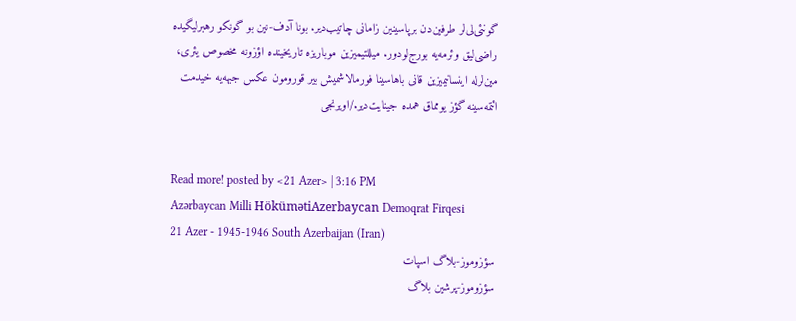گونئی‌لی‌لر طرفین‌دن برپاسینین زامانی چاتیب‌دیر. بونا آدف-نین بو گونکو رهبرلیگیده راضی‌لیق وئرمه‌یه بورج‌لودور. میللتیمیزین موباریزه تاریخینده اؤزونه مخصوص یئری، مین‌لرله اینسانیمیزین قانی باهاسینا فورمالاشمیش بیر قورومون عکس جبهه‌یه خیدمت ائتمه‌سینه گؤز یومماق همده جینایت‌دیر./اویرنجی


Read more! posted by <21 Azer> | 3:16 PM
Azərbaycan Milli HökümətiAzerbaycan Demoqrat Firqesi
21 Azer - 1945-1946 South Azerbaijan (Iran)
سؤزوموز-بلاگ اسپات
سؤزوموز-پرشين بلاگ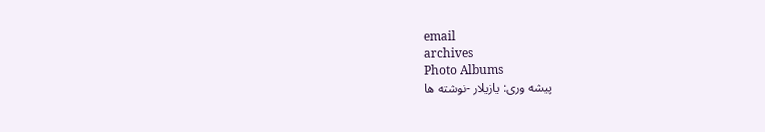email
archives
Photo Albums
پيشه ورى: يازيلار -نوشته ها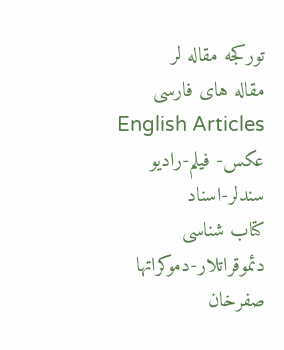توركجه مقاله لر
مقاله هاى فارسى
English Articles
عكس- فيلم-راديو
سندلر-اسناد
كتاب شناسى
دئموقراتلار-دموكراتها
صفرخان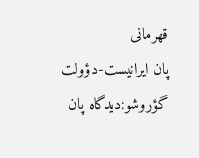قهرمانى
پان ايرانيست-دؤولت گؤروشو:ديدگاه پان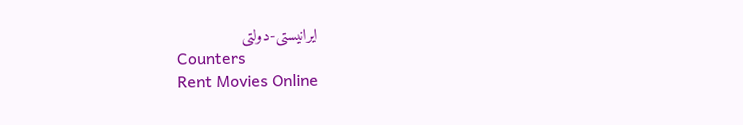ايرانيستى-دولتى
Counters
Rent Movies Online